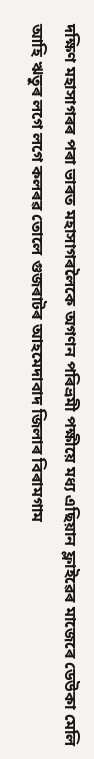দক্ষিণ মহাসাগৰৰ পৰা ভাৰত মহাসাগৰলৈকে অগণন পৰিভ্ৰমী পক্ষীয়ে মধ্য এছিয়ান ফ্লাইৱেৰ মাজেৰে ডেউকা মেলি আহি ঋতুৰ লগে লগে কলৰৱ তোলে গুজৰাটৰ আহমেদাবাদ জিলাৰ বিৰামগাম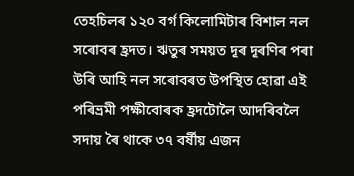তেহচিলৰ ১২০ বৰ্গ কিলোমিটাৰ বিশাল নল সৰোবৰ হ্ৰদত। ঋতুৰ সময়ত দূৰ দূৰণিৰ পৰা উৰি আহি নল সৰোবৰত উপস্থিত হোৱা এই পৰিভ্ৰমী পক্ষীবোৰক হ্ৰদটোলৈ আদৰিবলৈ সদায় ৰৈ থাকে ৩৭ বৰ্ষীয় এজন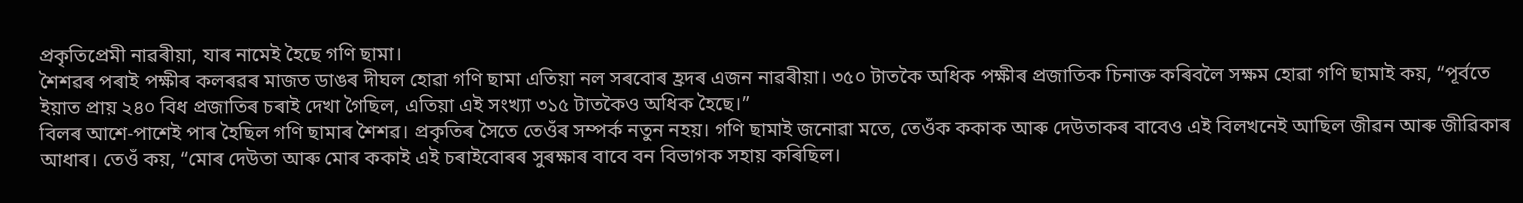প্ৰকৃতিপ্ৰেমী নাৱৰীয়া, যাৰ নামেই হৈছে গণি ছামা।
শৈশৱৰ পৰাই পক্ষীৰ কলৰৱৰ মাজত ডাঙৰ দীঘল হোৱা গণি ছামা এতিয়া নল সৰবোৰ হ্ৰদৰ এজন নাৱৰীয়া। ৩৫০ টাতকৈ অধিক পক্ষীৰ প্ৰজাতিক চিনাক্ত কৰিবলৈ সক্ষম হোৱা গণি ছামাই কয়, “পূৰ্বতে ইয়াত প্ৰায় ২৪০ বিধ প্ৰজাতিৰ চৰাই দেখা গৈছিল, এতিয়া এই সংখ্যা ৩১৫ টাতকৈও অধিক হৈছে।”
বিলৰ আশে-পাশেই পাৰ হৈছিল গণি ছামাৰ শৈশৱ। প্ৰকৃতিৰ সৈতে তেওঁৰ সম্পৰ্ক নতুন নহয়। গণি ছামাই জনোৱা মতে, তেওঁক ককাক আৰু দেউতাকৰ বাবেও এই বিলখনেই আছিল জীৱন আৰু জীৱিকাৰ আধাৰ। তেওঁ কয়, “মোৰ দেউতা আৰু মোৰ ককাই এই চৰাইবোৰৰ সুৰক্ষাৰ বাবে বন বিভাগক সহায় কৰিছিল।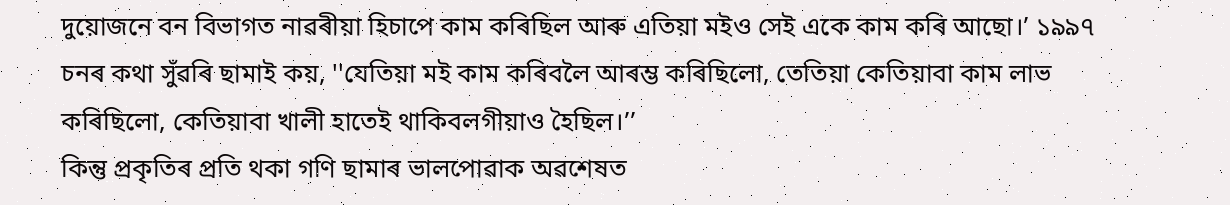দুয়োজনে বন বিভাগত নাৱৰীয়া হিচাপে কাম কৰিছিল আৰু এতিয়া মইও সেই একে কাম কৰি আছো।’ ১৯৯৭ চনৰ কথা সুঁৱৰি ছামাই কয়, ''যেতিয়া মই কাম কৰিবলৈ আৰম্ভ কৰিছিলো, তেতিয়া কেতিয়াবা কাম লাভ কৰিছিলো, কেতিয়াবা খালী হাতেই থাকিবলগীয়াও হৈছিল।’’
কিন্তু প্ৰকৃতিৰ প্ৰতি থকা গণি ছামাৰ ভালপোৱাক অৱশেষত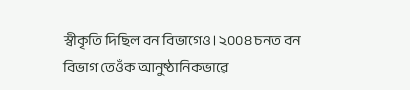স্বীকৃতি দিছিল বন বিভাগেও। ২০০৪ চনত বন বিভাগ তেওঁক আনুষ্ঠানিকভাৱে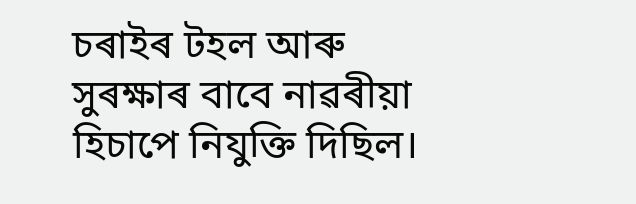চৰাইৰ টহল আৰু সুৰক্ষাৰ বাবে নাৱৰীয়া হিচাপে নিযুক্তি দিছিল।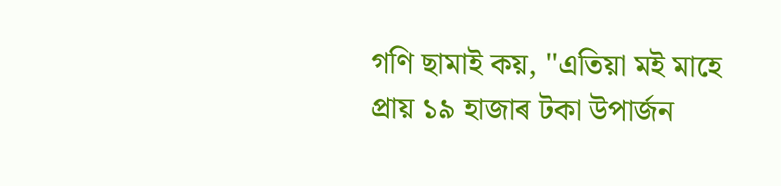গণি ছামাই কয়, ''এতিয়া মই মাহে প্ৰায় ১৯ হাজাৰ টকা উপাৰ্জন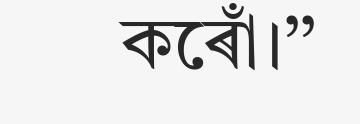কৰোঁ।’’